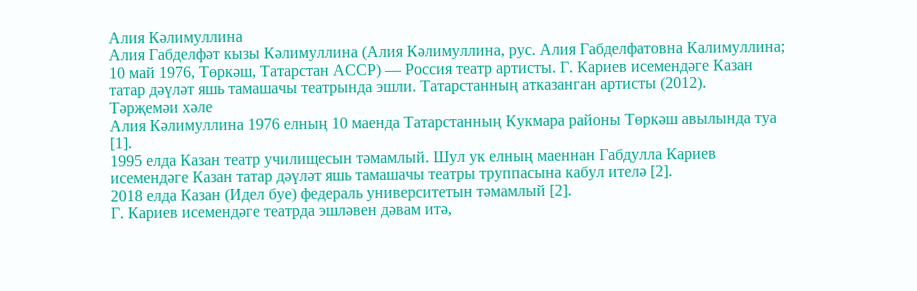Алия Кәлимуллина
Алия Габделфәт кызы Кәлимуллина (Алия Кәлимуллина, рус. Алия Габделфатовна Калимуллина; 10 май 1976, Төркәш, Татарстан АССР) — Россия театр артисты. Г. Кариев исемендәге Казан татар дәүләт яшь тамашачы театрында эшли. Татарстанның атказанган артисты (2012).
Тәрҗемәи хәле
Алия Кәлимуллина 1976 елның 10 маенда Татарстанның Кукмара районы Төркәш авылында туа [1].
1995 елда Казан театр училищесын тәмамлый. Шул ук елның маеннан Габдулла Кариев исемендәге Казан татар дәүләт яшь тамашачы театры труппасына кабул ителә [2].
2018 елда Казан (Идел буе) федераль университетын тәмамлый [2].
Г. Кариев исемендәге театрда эшләвен дәвам итә,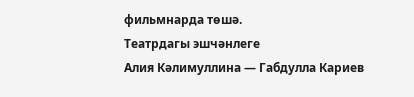фильмнарда төшә.
Театрдагы эшчәнлеге
Алия Кәлимуллина — Габдулла Кариев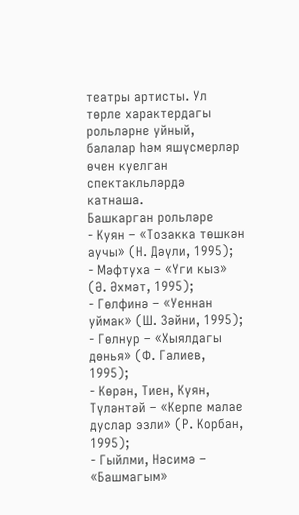театры артисты. Ул төрле характердагы рольләрне уйный, балалар һәм яшүсмерләр өчен куелган спектакльләрдә катнаша.
Башкарган рольләре
- Куян – «Тозакка төшкән аучы» (Н. Дәүли, 1995);
- Мәфтуха – «Үги кыз» (Ә. Әхмәт, 1995);
- Гөлфинә – «Уеннан уймак» (Ш. Зәйни, 1995);
- Гөлнур – «Хыялдагы дөнья» (Ф. Галиев, 1995);
- Көрән, Тиен, Куян, Түләнтәй – «Керпе малае дуслар эзли» (Р. Корбан, 1995);
- Гыйлми, Нәсимә – «Башмагым»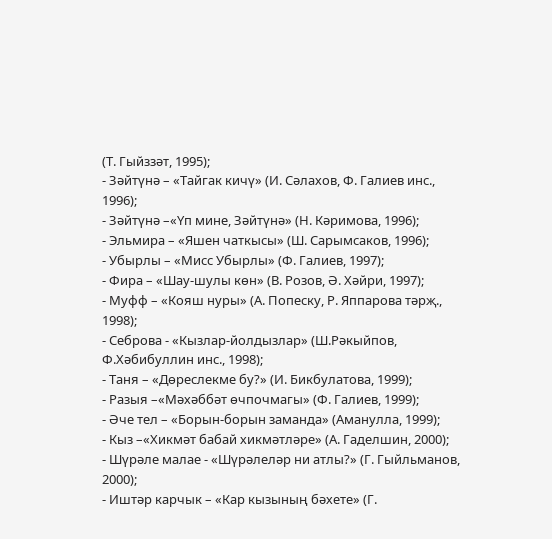(Т. Гыйззәт, 1995);
- Зәйтүнә – «Тайгак кичү» (И. Сәлахов, Ф. Галиев инс., 1996);
- Зәйтүнә –«Үп мине, Зәйтүнә» (Н. Кәримова, 1996);
- Эльмира – «Яшен чаткысы» (Ш. Сарымсаков, 1996);
- Убырлы – «Мисс Убырлы» (Ф. Галиев, 1997);
- Фира – «Шау-шулы көн» (В. Розов, Ә. Хәйри, 1997);
- Муфф – «Кояш нуры» (А. Попеску, Р. Яппарова тәрҗ., 1998);
- Себрова - «Кызлар-йолдызлар» (Ш.Рәкыйпов, Ф.Хәбибуллин инс., 1998);
- Таня – «Дөреслекме бу?» (И. Бикбулатова, 1999);
- Разыя –«Мәхәббәт өчпочмагы» (Ф. Галиев, 1999);
- Әче тел – «Борын-борын заманда» (Аманулла, 1999);
- Кыз –«Хикмәт бабай хикмәтләре» (А. Гаделшин, 2000);
- Шүрәле малае - «Шүрәлеләр ни атлы?» (Г. Гыйльманов, 2000);
- Иштәр карчык – «Кар кызының бәхете» (Г.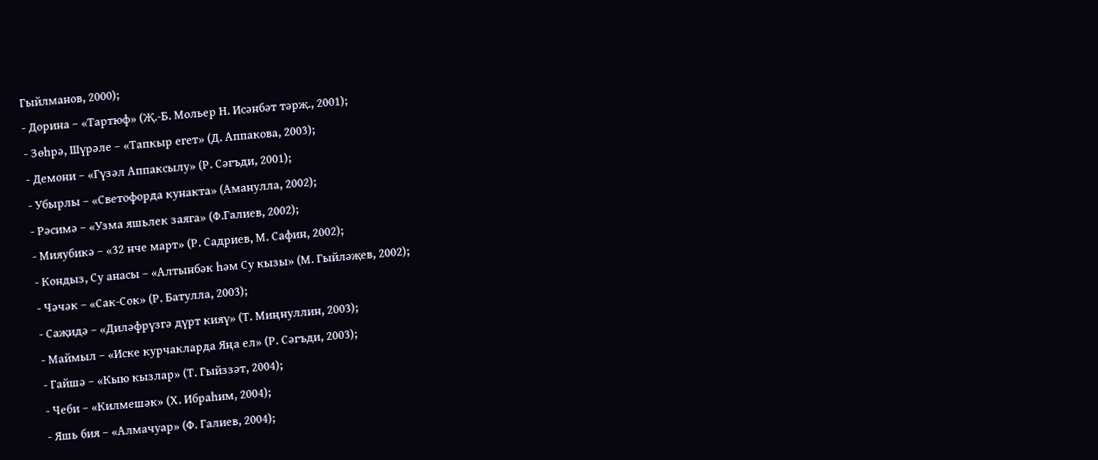Гыйлманов, 2000);
- Дорина – «Тартюф» (Җ.-Б. Мольер Н. Исәнбәт тәрҗ., 2001);
- Зөһрә, Шүрәле – «Тапкыр егет» (Д. Аппакова, 2003);
- Демони – «Гүзәл Аппаксылу» (Р. Сәгъди, 2001);
- Убырлы – «Светофорда кунакта» (Аманулла, 2002);
- Рәсимә – «Узма яшьлек заяга» (Ф.Галиев, 2002);
- Мияубикә – «32 нче март» (Р. Садриев, М. Сафин, 2002);
- Кондыз, Су анасы – «Алтынбәк һәм Су кызы» (М. Гыйләҗев, 2002);
- Чәчәк – «Сак-Сок» (Р. Батулла, 2003);
- Саҗидә – «Диләфрүзгә дүрт кияү» (Т. Миңнуллин, 2003);
- Маймыл – «Иске курчакларда Яңа ел» (Р. Сәгъди, 2003);
- Гайшә – «Кыю кызлар» (Т. Гыйззәт, 2004);
- Чеби – «Килмешәк» (Х. Ибраһим, 2004);
- Яшь бия – «Алмачуар» (Ф. Галиев, 2004);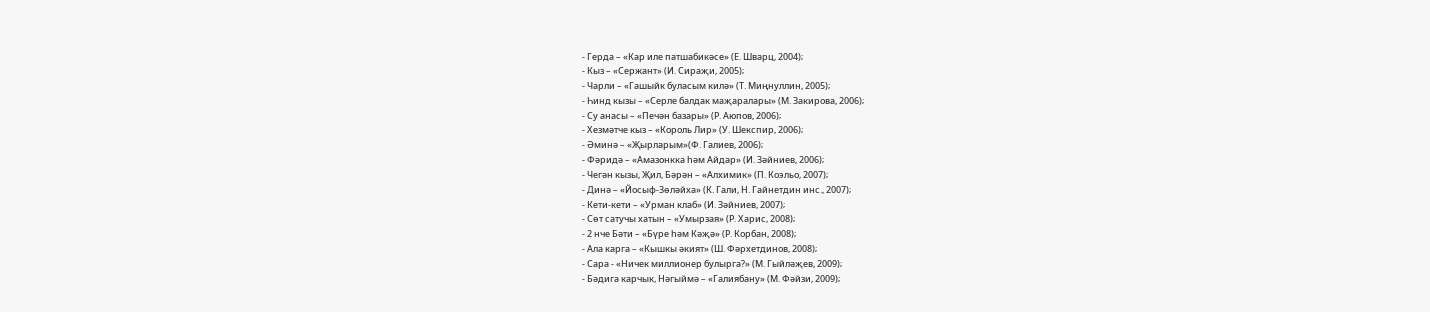- Герда – «Кар иле патшабикәсе» (Е. Шварц, 2004);
- Кыз – «Сержант» (И. Сираҗи, 2005);
- Чарли – «Гашыйк буласым килә» (Т. Миңнуллин, 2005);
- Һинд кызы – «Серле балдак маҗаралары» (М. Закирова, 2006);
- Су анасы – «Печән базары» (Р. Аюпов, 2006);
- Хезмәтче кыз – «Король Лир» (У. Шекспир, 2006);
- Әминә – «Җырларым»(Ф. Галиев, 2006);
- Фәридә – «Амазонкка һәм Айдар» (И. Зәйниев, 2006);
- Чегән кызы, Җил, Бәрән – «Алхимик» (П. Коэльо, 2007);
- Динә – «Йосыф-Зөләйха» (К. Гали, Н. Гайнетдин инс., 2007);
- Кети-кети – «Урман клаб» (И. Зәйниев, 2007);
- Сөт сатучы хатын – «Умырзая» (Р. Харис, 2008);
- 2 нче Бәти – «Бүре һәм Кәҗә» (Р. Корбан, 2008);
- Ала карга – «Кышкы әкият» (Ш. Фәрхетдинов, 2008);
- Сара - «Ничек миллионер булырга?» (М. Гыйләҗев, 2009);
- Бәдига карчык, Нәгыймә – «Галиябану» (М. Фәйзи, 2009);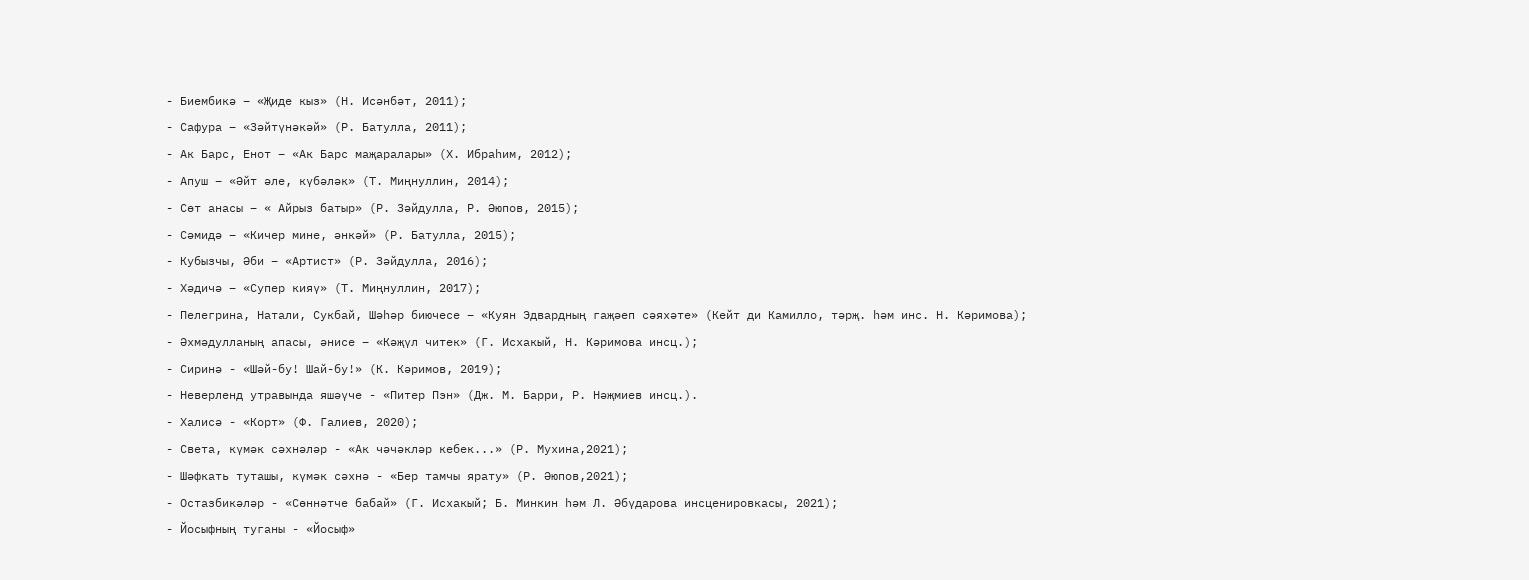- Биембикә – «Җиде кыз» (Н. Исәнбәт, 2011);
- Сафура – «Зәйтүнәкәй» (Р. Батулла, 2011);
- Ак Барс, Енот – «Ак Барс маҗаралары» (Х. Ибраһим, 2012);
- Апуш – «Әйт әле, күбәләк» (Т. Миңнуллин, 2014);
- Сөт анасы – « Айрыз батыр» (Р. Зәйдулла, Р. Әюпов, 2015);
- Сәмидә – «Кичер мине, әнкәй» (Р. Батулла, 2015);
- Кубызчы, Әби – «Артист» (Р. Зәйдулла, 2016);
- Хәдичә – «Супер кияү» (Т. Миңнуллин, 2017);
- Пелегрина, Натали, Сукбай, Шәһәр биючесе – «Куян Эдвардның гаҗәеп сәяхәте» (Кейт ди Камилло, тәрҗ. һәм инс. Н. Кәримова);
- Әхмәдулланың апасы, әнисе – «Кәҗүл читек» (Г. Исхакый, Н. Кәримова инсц.);
- Сиринә - «Шәй-бу! Шай-бу!» (К. Кәримов, 2019);
- Неверленд утравында яшәүче - «Питер Пэн» (Дж. М. Барри, Р. Нәҗмиев инсц.).
- Халисә - «Корт» (Ф. Галиев, 2020);
- Света, күмәк сәхнәләр - «Ак чәчәкләр кебек...» (Р. Мухина,2021);
- Шәфкать туташы, күмәк сәхнә - «Бер тамчы ярату» (Р. Әюпов,2021);
- Остазбикәләр - «Сөннәтче бабай» (Г. Исхакый; Б. Минкин һәм Л. Әбүдарова инсценировкасы, 2021);
- Йосыфның туганы - «Йосыф»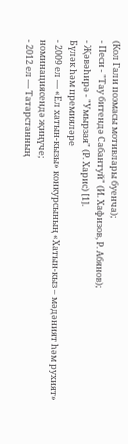(Кол Гали поэмасы мотивлары буенча);
- Песи - "Тау битендә Сабантуй" (И. Хафизов, Р. Абянов);
- Җәвәһирә - "Умырзая" (Р. Харис) [1].
Бүләк һәм премияләре
- 2009 ел — «Ел хатын-кызы» конкурсының «Хатын-кыз – мәдәният һәм рухият» номинациясендә җиңүче;
- 2012 ел — Татарстанның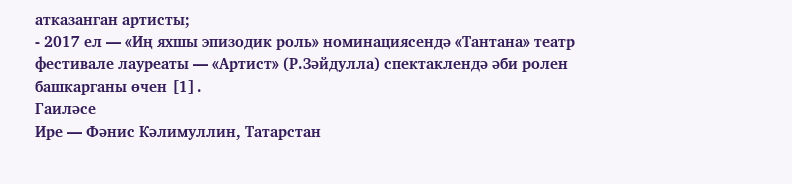атказанган артисты;
- 2017 ел — «Иң яхшы эпизодик роль» номинациясендә «Тантана» театр фестивале лауреаты — «Артист» (Р.Зәйдулла) спектаклендә әби ролен башкарганы өчен [1].
Гаиләсе
Ире — Фәнис Кәлимуллин, Татарстан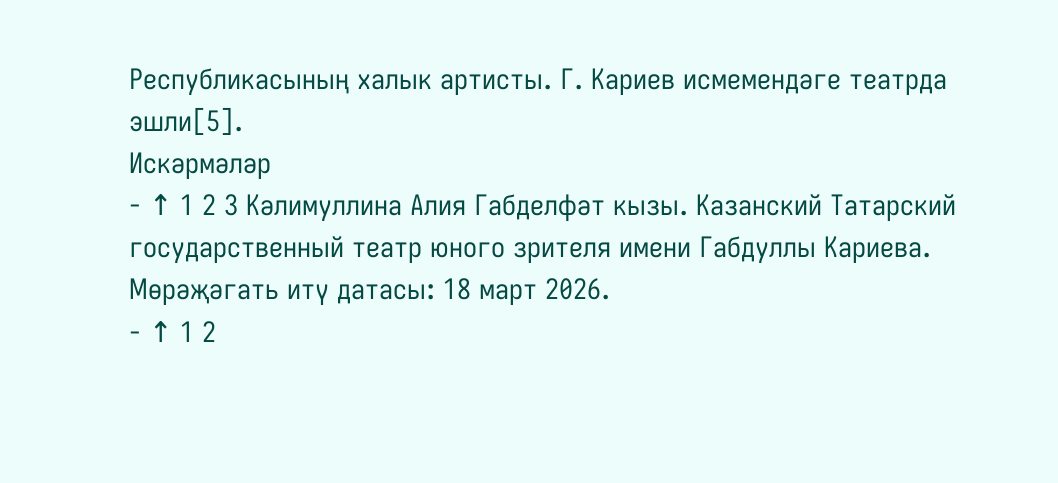Республикасының халык артисты. Г. Кариев исмемендәге театрда эшли[5].
Искәрмәләр
- ↑ 1 2 3 Кәлимуллина Алия Габделфәт кызы. Казанский Татарский государственный театр юного зрителя имени Габдуллы Кариева. Мөрәҗәгать итү датасы: 18 март 2026.
- ↑ 1 2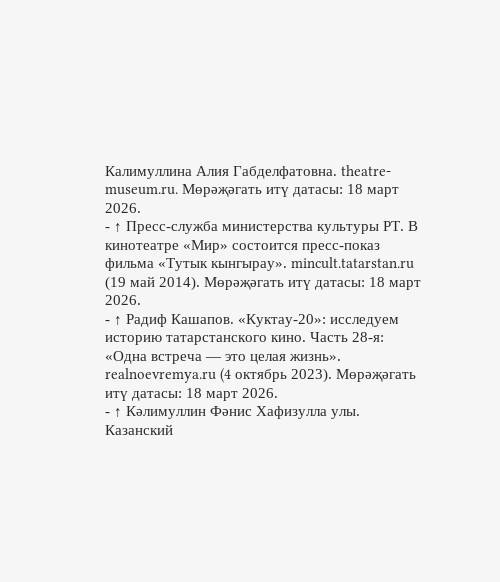Калимуллина Алия Габделфатовна. theatre-museum.ru. Мөрәҗәгать итү датасы: 18 март 2026.
- ↑ Пресс-служба министерства культуры РТ. В кинотеатре «Мир» состоится пресс-показ фильма «Тутык кынгырау». mincult.tatarstan.ru (19 май 2014). Мөрәҗәгать итү датасы: 18 март 2026.
- ↑ Радиф Кашапов. «Куктау-20»: исследуем историю татарстанского кино. Часть 28-я: «Одна встреча — это целая жизнь». realnoevremya.ru (4 октябрь 2023). Мөрәҗәгать итү датасы: 18 март 2026.
- ↑ Кәлимуллин Фәнис Хафизулла улы. Казанский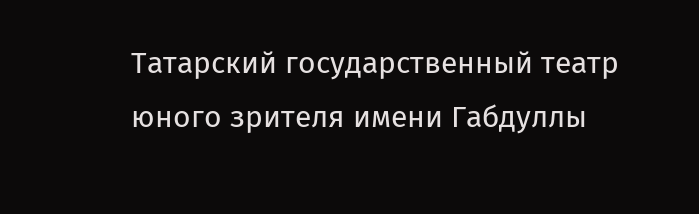Татарский государственный театр юного зрителя имени Габдуллы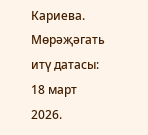Кариева. Мөрәҗәгать итү датасы: 18 март 2026.